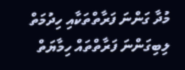މުދާ ގަންނަ ފަރާތްތަކާއި ހިދުމަތް ލިބިގަންނަ ފަރާތްތައް ހިމާޔަތް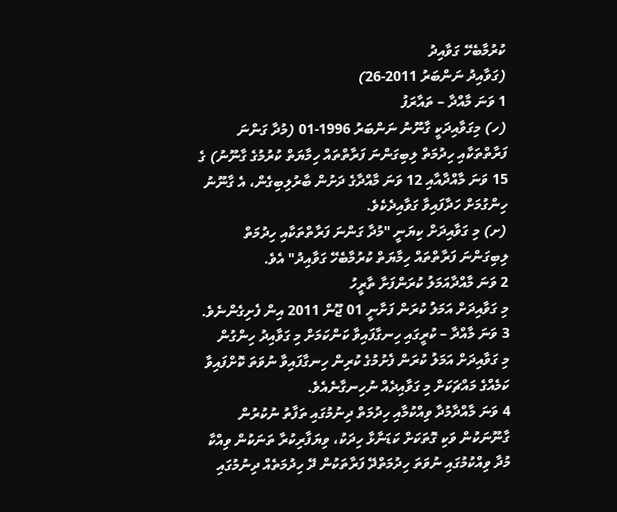ކުރުމާބެހޭ ގަވާއިދު
(ގަވާއިދު ނަންބަރު 2011-26)
1 ވަނަ މާއްދާ – ތައާރަފު
(ހ) މިގަވާއިދަކީ ގާނޫނު ނަންބަރު 1996-01 (މުދާ ގަންނަ ފަރާތްތަކާއި ހިދުމަތް ލިބިގަންނަ ފަރާތްތައް ހިމާޔަތް ކުރުމުގެ ގާނޫނު) ގެ 15 ވަނަ މާއްދާއާއި 12 ވަނަ މާއްދާގެ ދަށުން ބާރުލިބިގެން، އެ ގާނޫނު ހިންގުމަށް ހަދާފައިވާ ގަވާއިދެކެވެ.
(ށ) މި ގަވާއިދަށް ކިޔަނީ "މުދާ ގަންނަ ފަރާތްތަކާއި ހިދުމަތް ލިބިގަންނަ ފަރާތްތައް ހިމާޔަތް ކުރުމާބެހޭ ގަވާއިދު" އެވެ.
2 ވަނަ މާއްދާއަމަލު ކުރަންފަށާ ތާރީހު
މި ގަވާއިދަށް އަމަލު ކުރަން ފަށާނީ 01 ޖޫން 2011 އިން ފެށިގެންނެވެ.
3 ވަނަ މާއްދާ – ކުރީގައި ހިނގާފައިވާ ކަންކަމަށް މި ގަވާއިދު ހިންގުން
މި ގަވާއިދަށް އަމަލު ކުރަން ފެށުމުގެ ކުރިން ހިނގާފައިވާ ނުވަތަ ކޮށްފައިވާ ކަމެއްގެ މައްޗަކަށް މި ގަވާއިދެއް ނުހިނގާނެއެވެ.
4 ވަނަ މާއްދާމުދާ ވިއްކުމާއި ހިދުމަތް ދިނުމުގައި ތަފާތު ނުކުރުން
ގާނޫނަކުން ވަކި ގޮތަކަށް ކަޑަނާޅާ ހިދަކު، ވިޔަފާރިކުރާ ތަނަކުން ވިއްކާ މުދާ ވިއްކުމުގައި ނުވަތަ ހިދުމަތްދޭ ފަރާތަކުން ދޭ ހިދުމަތެއް ދިނުމުގައި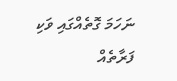ނަހަމަ ގޮތެއްގައި ވަކި ފަރާތެއް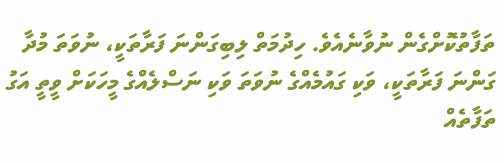ތަފާތުކޮށްގެން ނުވާނެއެވެ. ހިދުމަތް ލިބިގަންނަ ފަރާތަކީ، ނުވަތަ މުދާ ގަންނަ ފަރާތަކީ، ވަކި ގައުމެއްގެ ނުވަތަ ވަކި ނަސްލެއްގެ މީހަކަށް ވީތީ އަގު ތަފާތެއް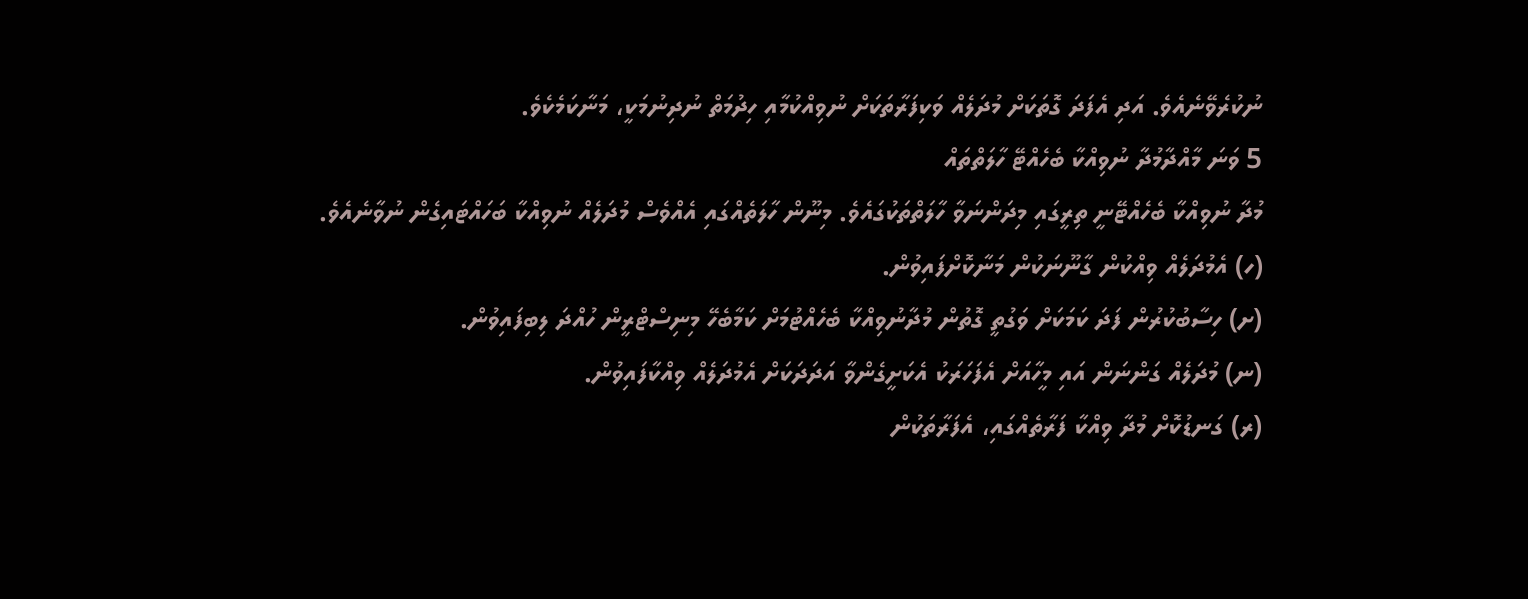ނުކުރެވޭނެއެވެ. އަދި އެފަދަ ގޮތަކަށް މުދަލެއް ވަކިފަރާތަކަށް ނުވިއްކުމާއި ހިދުމަތް ނުދިނުމަކީ، މަނާކަމެކެވެ.
5 ވަނަ މާއްދާމުދާ ނުވިއްކާ ބެހެއްޓޭ ހާލަތްތައް
މުދާ ނުވިއްކާ ބެހެއްޓޭނީ ތިރީގައި މިދަންނަވާ ހާލަތްތަކުގައެވެ. މިނޫން ހާލަތެއްގައި އެއްވެސް މުދަލެއް ނުވިއްކާ ބަހައްޓައިގެން ނުވާނެއެވެ.
(ހ) އެމުދަލެއް ވިއްކުން ގާނޫނަކުން މަނާކޮށްފައިވުން.
(ށ) ހިސާބުކުރުން ފަދަ ކަމަކަށް ވަގުތީ ގޮތުން މުދާނުވިއްކާ ބެހެއްޓުމަށް ކަމާބެހޭ މިނިސްޓްރީން ހުއްދަ ލިބިފައިވުން.
(ނ) މުދަލެއް ގަންނަން އައި މީހާއަށް އެފަހަރަކު އެކަށީގެންވާ އަދަދަކަށް އެމުދަލެއް ވިއްކާފައިވުން.
(ރ) ގަނޑުކޮށް މުދާ ވިއްކާ ފަރާތެއްގައި، އެފަރާތަކުން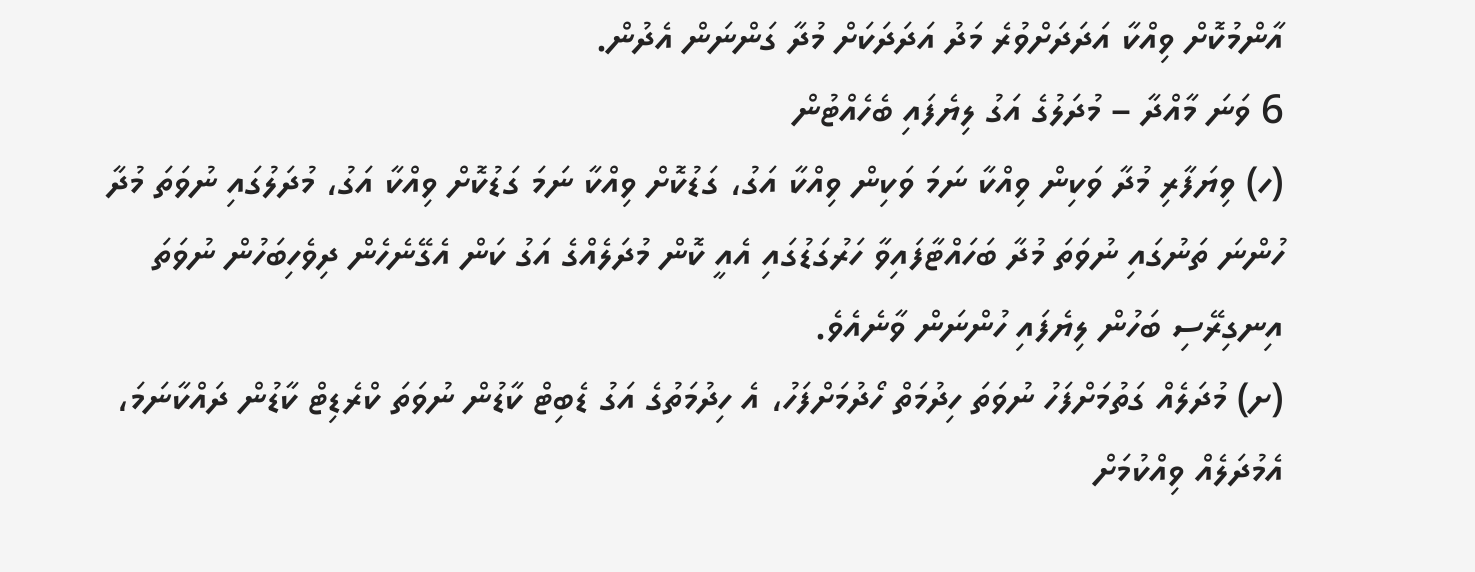އާންމުކޮށް ވިއްކާ އަދަދަށްވުރެ މަދު އަދަދަކަށް މުދާ ގަންނަން އެދުން.
6 ވަނަ މާއްދާ – މުދަލުގެ އަގު ލިޔެފައި ބެހެއްޓުން
(ހ) ވިޔަފާރި މުދާ ވަކިން ވިއްކާ ނަމަ ވަކިން ވިއްކާ އަގު، ގަޑުކޮށް ވިއްކާ ނަމަ ގަޑުކޮށް ވިއްކާ އަގު، މުދަލުގައި ނުވަތަ މުދާ ހުންނަ ތަނުގައި ނުވަތަ މުދާ ބަހައްޓާފައިވާ ހަރުގަޑުގައި އެއީ ކޮން މުދަލެއްގެ އަގު ކަން އެގޭނެހެން ދިވެހިބަހުން ނުވަތަ އިނގިރޭސި ބަހުން ލިޔެފައި ހުންނަން ވާނެއެވެ.
(ށ) މުދަލެއް ގަތުމަށްފަހު ނުވަތަ ހިދުމަތް ހޯދުމަށްފަހު، އެ ހިދުމަތުގެ އަގު ޑެބިޓް ކާޑުން ނުވަތަ ކްރެޑިޓް ކާޑުން ދައްކާނަމަ، އެމުދަލެއް ވިއްކުމަށް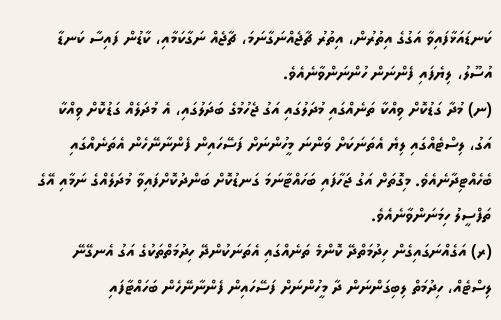ކަނޑައަޅާފައިވާ އަގުގެ އިތުރުން، އިތުރު ޗާޖެއްނަގާނަމަ، ޗާޖެއް ނަގާކަމާއި، ކާޑުން ފައިސާ ކަނޑާ އުސޫލު، ލިޔެފައި ފެންނަން ހުންނަންވާނެއެވެ.
(ނ) މުދާ ގަޑުކޮށް ވިއްކާ ތަނެއްގައި މުދަލުގައި އަގު ޖެހުމުގެ ބަދަލުގައި، އެ މުދަލެއް ގަޑުކޮށް ވިއްކާ އަގު، ލިސްޓެއްގައި ލިޔެ އެތަނަކަށް ވަންނަ މީހުންނަށް ފަސޭހައިން ފެންނާނޭހެން އެތަނެއްގައި ބެހެއްޓިދާނެއެވެ. މިގޮތަށް އަގު ޖަހާފައި ބަހައްޓާނަމަ ގަނޑުކޮށް ބަންދުކޮށްފައިވާ މުދަލެއްގެ ނަމާއި އޭގެ ތަފްސީލު ހިމަނަންވާނެއެވެ.
(ރ) އަގެއްނަގައިގެން ހިދުމަތްދޭ ކޮންމެ ތަނެއްގައި އެތަނަކުންދޭ ހިދުމަތްތަކުގެ އަގު އެނގޭނޭ ލިސްޓެއް، ހިދުމަތް ލިބިގަންނަން ދާ މީހުންނަށް ފަސޭހައިން ފެންނާނޭހެން ބަހައްޓާފައި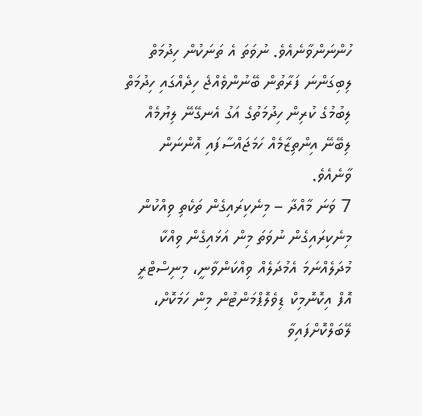ހުންނަންވާނެއެވެ. ނުވަތަ އެ ތަނަކުން ހިދުމަތް ލިބިގަންނަ ފަރާތުން ބޭނުންވެއްޖެ ހިދެއްގައި ހިދުމަތް ލިބުމުގެ ކުރިން ހިދުމަތުގެ އަގު އެނގޭނޭ ލިޔުމެއް ލިބޭނޭ އިންތިޒާމެއް ހަމަޖައްސާފައި އޮންނަން ވާނެއެވެ.
7 ވަނަ މާއްދާ – މިނެކިރައިގެން ތަކެތި ވިއްކުން
މިނެކިރައިގެން ނުވަތަ މިން އަޅައިގެން ވިއްކާ މުދަލެއްނަމަ އެމުދަލެއް ވިއްކަންވާނީ، މިނިސްޓްރީ އޮފް އިކޮނޮމިކް ޑިވެލޮޕްމަންޓުން މިން ހަމަކޮށް، ލޭބަލްކޮށްފައިވާ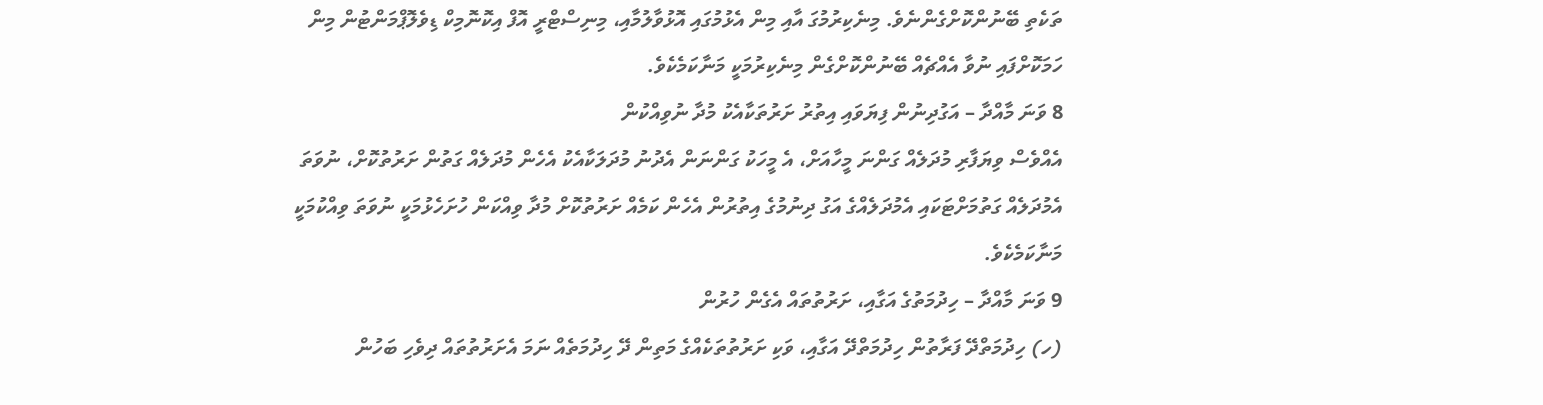ތަކެތި ބޭނުންކޮށްގެންނެވެ. މިނެކިރުމުގަ އާއި މިން އެޅުމުގައި އޮޅުވާލުމާއި، މިނިސްޓްރީ އޮފް އިކޮނޮމިކް ޑިވެލޮޕްމަންޓުން މިން ހަމަކޮށްފައި ނުވާ އެއްޗެއް ބޭނުންކޮށްގެން މިނެކިރުމަކީ މަނާކަމެކެވެ.
8 ވަނަ މާއްދާ – އަގުދިނުން ފިޔަވައި އިތުރު ށަރުތަކާއެކު މުދާ ނުވިއްކުން
އެއްވެސް ވިޔަފާރި މުދަލެއް ގަންނަ މީހާއަށް، އެ މީހަކު ގަންނަން އެދުނު މުދަލަކާއެކު އެހެން މުދަލެއް ގަތުން ށަރުތުކޮށް، ނުވަތަ އެމުދަލެއް ގަތުމަށްޓަކައި އެމުދަލެއްގެ އަގު ދިނުމުގެ އިތުރުން އެހެން ކަމެއް ށަރުތުކޮށް މުދާ ވިއްކަން ހުށަހެޅުމަކީ ނުވަތަ ވިއްކުމަކީ މަނާކަމެކެވެ.
9 ވަނަ މާއްދާ – ހިދުމަތުގެ އަގާއި، ށަރުތުތައް އެގެން ހުރުން
(ހ) ހިދުމަތްދޭ ފަރާތުން ހިދުމަތްދޭ އަގާއި، ވަކި ށަރުތުތަކެއްގެ މަތިން ދޭ ހިދުމަތެއް ނަމަ އެށަރުތުތައް ދިވެހި ބަހުން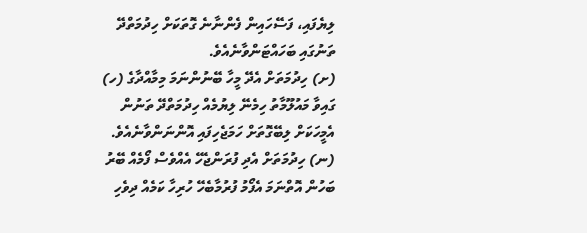ލިޔެފައި، ފަސޭހައިން ފެންނާނެ ގޮތަކަށް ހިދުމަތްދޭ ތަނުގައި ބަހައްޓަންވާނެއެވެ.
(ށ) ހިދުމަތަށް އެދޭ މީހާ ބޭނުންނަމަ މިމާއްދާގެ (ހ) ގައިވާ މައުލޫމާތު ހިމެނޭ ލިޔުމެއް ހިދުމަތްދޭ ތަނުން އެމީހަކަށް ލިބޭގޮތަށް ހަމަޖެހިފައި އޮންނަންވާނެއެވެ.
(ނ) ހިދުމަތަށް އެދި ފުރަންޖެހޭ އެއްވެސް ފޯމެއް ބޭރު ބަހުން އޮތްނަމަ އެފޯމު ފުރުމާބެހޭ ހުރިހާ ކަމެއް ދިވެހި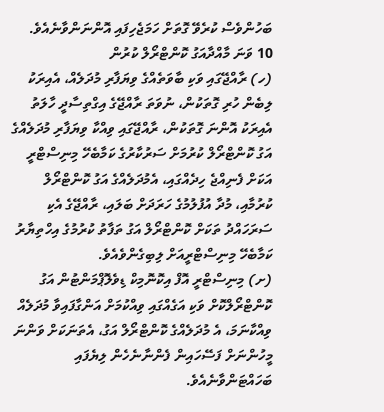ބަހުންވެސް ކުރެވޭ ގޮތަށް ހަމަޖެހިފައި އޮންނަންވާނެއެވެ.
10 ވަނަ މާއްދާއަގު ކޮންޓްރޯލް ކުރުން
(ހ) ރާއްޖޭގައި ވަކި ބާވަތެއްގެ ވިޔަފާރި މުދަލެއް، އެއިރަކު ލިބެން ހުރި ގޮތަކުން، ނުވަތަ ރާއްޖޭގެ އިގްތިސާދީ ހާލަތު އެއިރަކު އޮންނަ ގޮތަކުން، ރާއްޖޭގައި ވިއްކާ ވިޔަފާރި މުދަލެއްގެ އަގު ކޮންޓްރޯލް ކުރުމަށް ސަރުކާރުގެ ކަމާބެހޭ މިނިސްޓްރީ އަކަށް ފެނިއްޖެ ހިދެއްގައި، އެމުދަލެއްގެ އަގު ކޮންޓްރޯލް ކުރުމާއި، މުދާ އުފުލުމުގެ ހަރަދަށް ބަލައި، ރާއްޖޭގެ އެކި ސަރަހައްދު ތަކަށް ކޮންޓްރޯލް އަގު ތަފާތު ކުރުމުގެ އިހްތިޔާރު ކަމާބެހޭ މިނިސްޓްރީއަށް ލިބިގެންވެއެވެ.
(ށ) މިނިސްޓްރީ އޮފް އިކޮނޮމިކް ޑިވެލޮޕްމަންޓުން އަގު ކޮންޓްރޯލްކޮށް ވަކި އަގެއްގައި ވިއްކުމަށް އަންގާފައިވާ މުދަލެއް ވިއްކާނަމަ، އެ މުދަލެއްގެ ކޮންޓްރޯލް އަގު، އެތަނަކަށް ވަންނަ މީހުންނަށް ފަސޭހައިން ފެންނާނެހެން ލިޔެފައި ބަހައްޓަންވާނެއެވެ.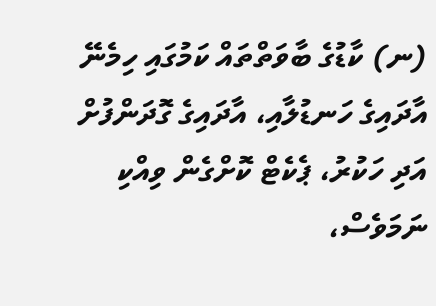(ނ) ކާޑުގެ ބާވަތްތައް ކަމުގައި ހިމެނޭ އާދައިގެ ހަނޑުލާއި، އާދައިގެ ގޮދަންފުށް އަދި ހަކުރު، ޕެކެޓް ކޮށްގެން ވިއްކި ނަމަވެސް،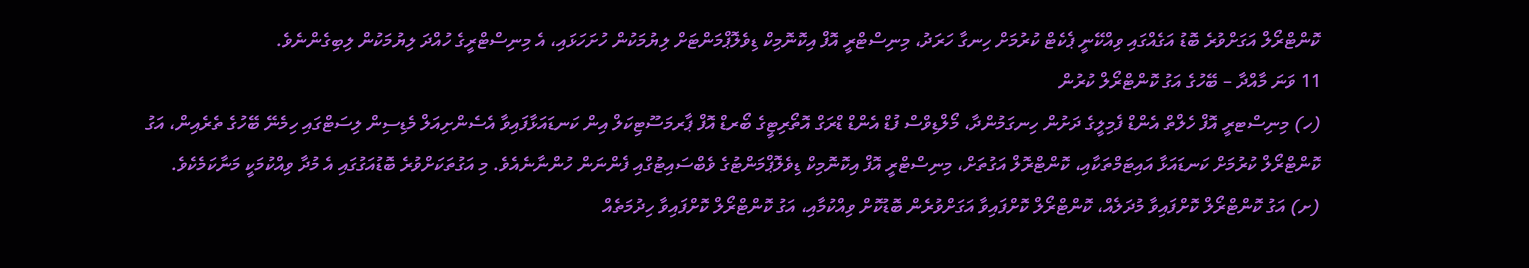ކޮންޓްރޯލް އަގަށްވުރެ ބޮޑު އަގެއްގައި ވިއްކޭނީ ޕެކެޓް ކުރުމަށް ހިނގާ ހަރަދު، މިނިސްޓްރީ އޮފް އިކޮނޮމިކް ޑިވެލޮޕްމަންޓަށް ލިޔުމަކުން ހުށަހަޅައި، އެ މިނިސްޓްރީގެ ހުއްދަ ލިޔުމަކުން ލިބިގެންނެވެ.
11 ވަނަ މާއްދާ – ބޭހުގެ އަގު ކޮންޓްރޯލް ކުރުން
(ހ) މިނިސްޓރީ އޮފް ހެލްތް އެންޑް ފެމިލީގެ ދަށުން ހިނގަމުންދާ، މޯލްޑިވްސް ފުޑް އެންޑް ޑްރަގް އޮތޯރިޓީގެ ބޯރޑް އޮފް ޕާރމަސޫޓިކަލް އިން ކަނޑައަޅާފައިވާ އެސެންށިއަލް މެޑިސިން ލިސަޓްގައި ހިމެނޭ ބޭހުގެ ތެރެއިން، އަގު ކޮންޓްރޯލް ކުރުމަށް ކަނޑައަޅާ އައިޓަމްތަކާއި، ކޮންޓްރޮލް އަގުތަށް، މިނިސްޓްރީ އޮފް އިކޮނޮމިކް ޑިވެލޮޕްމަންޓުގެ ވެބްސައިޓުގްއި ފެންނަން ހުންނާނެއެވެ. މި އަގުތަކަށްވުރެ ބޮޑުއަގުގައި އެ މުދާ ވިއްކުމަކީ މަނާކަމެކެވެ.
(ށ) އަގު ކޮންޓްރޯލް ކޮށްފައިވާ މުދަލެއް، ކޮންޓްރޯލް ކޮށްފައިވާ އަގަށްވުރެން ބޮޑުކޮށް ވިއްކުމާއި، އަގު ކޮންޓްރޯލް ކޮށްފައިވާ ހިދުމަތެއް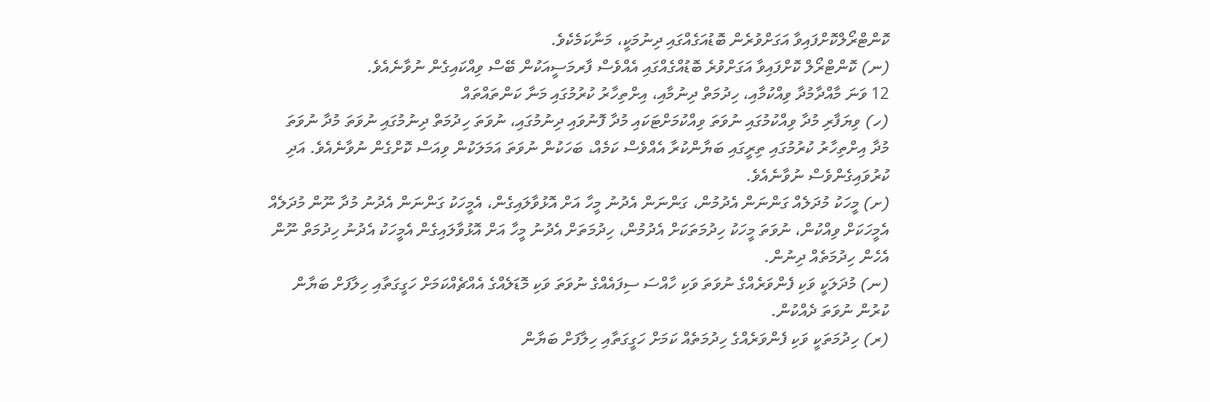ކޮންޓްރޯލްކޮށްފައިވާ އަގަށްވުރެން ބޮޑުއަގެއްގައި ދިނުމަކީ، މަނާކަމެކެވެ.
(ނ) ކޮންޓްރޯލް ކޮށްފައިވާ އަގަށްވުރެ ބޮޑުއްގެއްގައި އެއްވެސް ފާރމަސީއަކުން ބޭސް ވިއްކައިގެން ނުވާނެއެވެ.
12 ވަނަ މާއްދާމުދާ ވިއްކުމާއި، ހިދުމަތް ދިނުމާއި، އިށްތިހާރު ކުރުމުގައި މަނާ ކަންތައްތައް
(ހ) ވިޔަފާރި މުދާ ވިއްކުމުގައި ނުވަތަ ވިއްކުމަށްޓަކައި މުދާ ފޮނުވައި ދިނުމުގައި، ނުވަތަ ހިދުމަތް ދިނުމުގައި ނުވަތަ މުދާ ނުވަތަ މުދާ އިށްތިހާރު ކުރުމުގައި ތިރީގައި ބަޔާންކުރާ އެއްވެސް ކަމެއް، ބަހަކުން ނުވަތަ އަމަލަކުން ވިއަސް ކޮށްގެން ނުވާނެއެވެ. އަދި ކުރުވައިގެންވެސް ނުވާނެއެވެ.
(ށ) މީހަކު މުދަލެއް ގަންނަން އެދުމުން، ގަންނަން އެދުނު މީހާ އަށް އޮޅުވާލައިގެން، އެމީހަކު ގަންނަން އެދުނު މުދާ ނޫން މުދަލެއް އެމީހަކަށް ވިއްކުން، ނުވަތަ މީހަކު ހިދުމަތަކަށް އެދުމުން، ހިދުމަތަށް އެދުނު މީހާ އަށް އޮޅުވާލައިގެން އެމީހަކު އެދުނު ހިދުމަތް ނޫން އެހެން ހިދުމަތެއް ދިނުން.
(ނ) މުދަލަކީ ވަކި ފެންވަރެއްގެ ނުވަތަ ވަކި ހާއްސަ ސިފައެއްގެ ނުވަތަ ވަކި މޮޑަލެއްގެ އެއްޗެއްކަމަށް ހަގީގަތާއި ހިލާފަށް ބަޔާން ކުރުން ނުވަތަ ދެއްކުން.
(ރ) ހިދުމަތަކީ ވަކި ފެންވަރެއްގެ ހިދުމަތެއް ކަމަށް ހަގީގަތާއި ހިލާފަށް ބަޔާން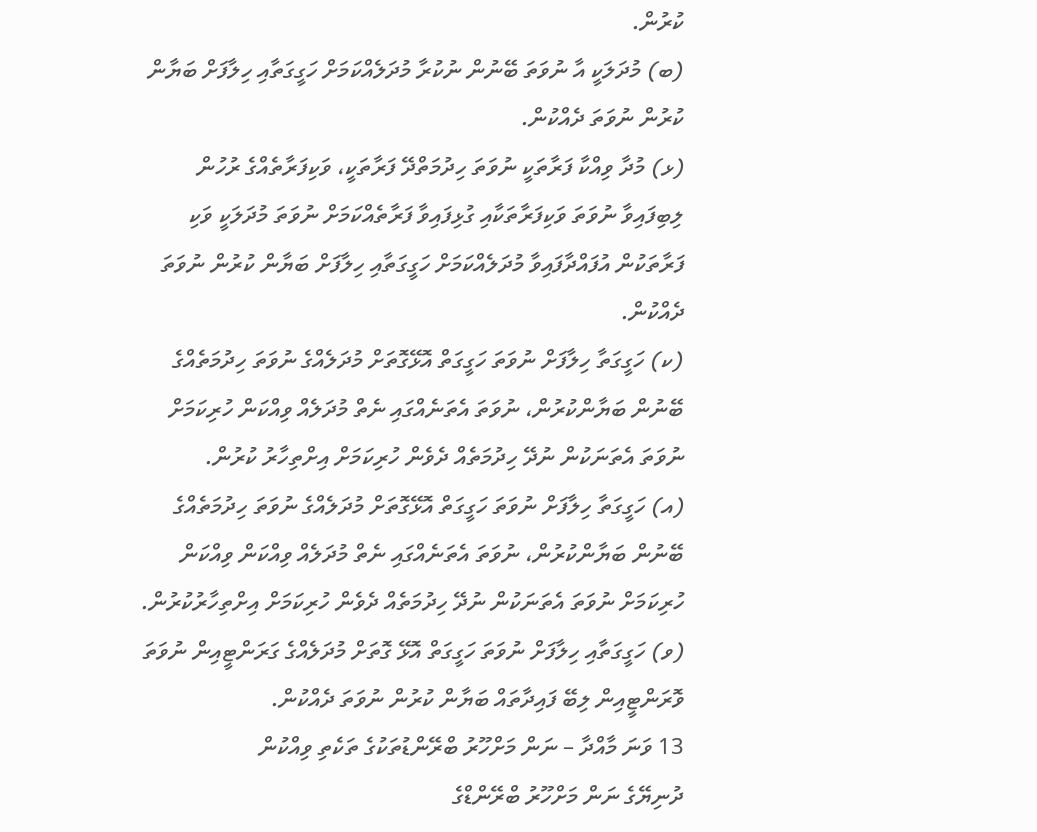ކުރުން.
(ބ) މުދަލަކީ އާ ނުވަތަ ބޭނުން ނުކުރާ މުދަލެއްކަމަށް ހަގީގަތާއި ހިލާފަށް ބަޔާން ކުރުން ނުވަތަ ދެއްކުން.
(ޅ) މުދާ ވިއްކާ ފަރާތަކީ ނުވަތަ ހިދުމަތްދޭ ފަރާތަކީ، ވަކިފަރާތެއްގެ ރުހުން ލިބިފައިވާ ނުވަތަ ވަކިފަރާތަކާއި ގުޅިފައިވާ ފަރާތެއްކަމަށް ނުވަތަ މުދަލަކީ ވަކި ފަރާތަކުން އުފައްދާފައިވާ މުދަލެއްކަމަށް ހަގީގަތާއި ހިލާފަށް ބަޔާން ކުރުން ނުވަތަ ދެއްކުން.
(ކ) ހަގީގަތާ ހިލާފަށް ނުވަތަ ހަގީގަތް އޮޅޭގޮތަށް މުދަލެއްގެ ނުވަތަ ހިދުމަތެއްގެ ބޭނުން ބަޔާންކުރުން، ނުވަތަ އެތަނެއްގައި ނެތް މުދަލެއް ވިއްކަން ހުރިކަމަށް ނުވަތަ އެތަނަކުން ނުދޭ ހިދުމަތެއް ދެވެން ހުރިކަމަށް އިށްތިހާރު ކުރުން.
(އ) ހަގީގަތާ ހިލާފަށް ނުވަތަ ހަގީގަތް އޮޅޭގޮތަށް މުދަލެއްގެ ނުވަތަ ހިދުމަތެއްގެ ބޭނުން ބަޔާންކުރުން، ނުވަތަ އެތަނެއްގައި ނެތް މުދަލެއް ވިއްކަން ވިއްކަން ހުރިކަމަށް ނުވަތަ އެތަނަކުން ނުދޭ ހިދުމަތެއް ދެވެން ހުރިކަމަށް އިށްތިހާރުކުރުން.
(ވ) ހަގީގަތާއި ހިލާފަށް ނުވަތަ ހަގީގަތް އޮޅޭ ގޮތަށް މުދަލެއްގެ ގަރަންޓީއިން ނުވަތަ ވޮރަންޓީއިން ލިބޭ ފައިދާތައް ބަޔާން ކުރުން ނުވަތަ ދެއްކުން.
13 ވަނަ މާއްދާ – ނަން މަށްހޫރު ބްރޭންޑުތަކުގެ ތަކެތި ވިއްކުން
ދުނިޔޭގެ ނަން މަށްހޫރު ބްރޭންޑްގެ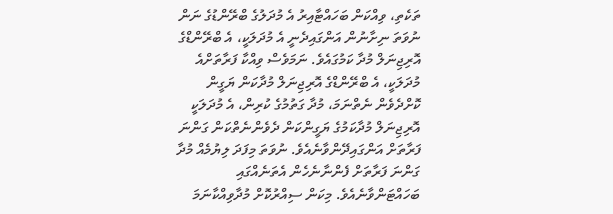ތަކެތި، ވިއްކަން ބަހައްޓާއިރު އެ މުދަލުގެ ބްރޭންޑުގެ ނަން ނުވަތަ ނިށާނުން އަންގައިދެނީ އެ މުދަލަކީ، އެ ބްރޭންޑްގެ އޮރިޖިނަލް މުދާ ކަމުގައެވެ. ނަމަވެސް ވިއްކާ ފަރާތަށްއެ މުދަލަކީ، އެ ބްރޭންޑްގެ އޮރިޖިނަލް މުދާކަން ޔަގީން ކޮށްދެވެން ނެތްނަމަ، މުދާ ގަތުމުގެ ކުރިން، އެ މުދަލަކީ އޮރިޖިނަލް މުދާކަމުގެ ޔަގީންކަން ދެވެންނެތްކަން ގަންނަ ފަރާތަށް އަންގައިދޭންވާނެއެވެ. ނުވަތަ މިފަދަ ލިޔުމެއް މުދާ ގަންނަ ފަރާތަށް ފެންނާނެހެން އެތަނެއްގައި ބަހައްޓަންވާނެއެވެ. މިކަން ސިއްރުކޮށް މުދާވިއްކާނަމަ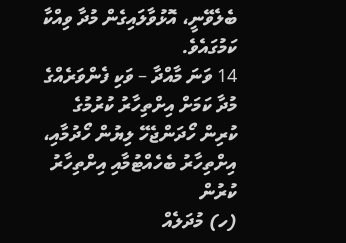ބެލެވޭނީ، އޮޅުވާލައިގެން މުދާ ވިއްކާ ކަމުގައެވެ.
14 ވަނަ މާއްދާ – ވަކި ފެންވަރެއްގެ މުދާ ކަމަށް އިށްތިހާރު ކުރުމުގެ ކުރިން ހޯދަންޖެހޭ ލިޔުން ހޯދުމާއި، އިށްތިހާރު ބެހެއްޓުމާއި އިށްތިހާރު ކުރުން
(ހ) މުދަލެއް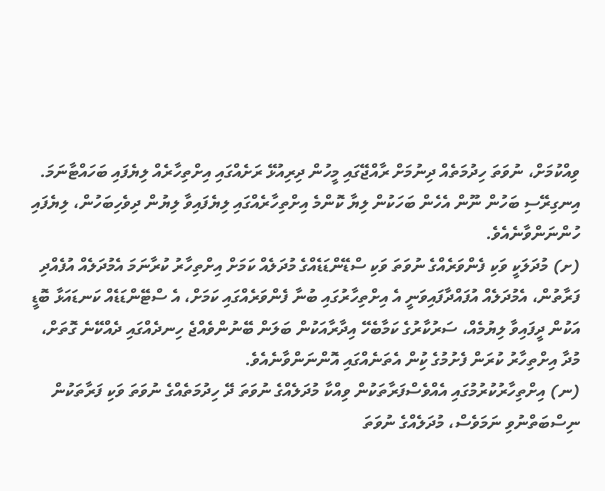ވިއްކުމަށް، ނުވަތަ ހިދުމަތެއް ދިނުމަށް ރާއްޖޭގައި މީހުން ދިރިއުޅޭ ރަށެއްގައި އިށްތިހާރެއް ލިޔެފައި ބަހައްޓާނަމަ. އިނގިރޭސި ބަހުން ނޫން އެހެން ބަހަކުން ލިޔާ ކޮންމެ އިށްތިހާރެއްގައި ލިޔެފައިވާ ލިޔުން ދިވެހިބަހުން، ލިޔެފައި ހުންނަންވާނެއެވެ.
(ށ) މުދަލަކީ ވަކި ފެންވަރެއްގެ ނުވަތަ ވަކި ސްޑޭންޑަޑެއްގެ މުދަލެއް ކަމަށް އިށްތިހާރު ކުރާނަމަ އެމުދަލެއް އުފެއްދި ފަރާތުން، އެމުދަލެއް އުފައްދާފައިވަނީ އެ އިށްތިހާރުގައި ބުނާ ފެންވަރެއްގައި ކަމަށް، އެ ސްޓޭންޑަޑެއް ކަނޑައަޅާ ބޮޑީ އަކުން ދީފައިވާ ލިޔުމެއް، ސަރުކާރުގެ ކަމާބެހޭ އިދާރާއަކުން ބަލަން ބޭނުންވެއްޖެ ހިނދެއްގައި ދެއްކޭނެ ގޮތަށް، މުދާ އިށްތިހާރު ކުރަން ފެށުމުގެ ކުިން އެތަނެއްގައި އޮންނަންވާނެއެވެ.
(ނ) އިށްތިހާރުކުރުމުގައި އެއްވެސްފަރާތަކުން ވިއްކާ މުދަލެއްގެ ނުވަތަ ދޭ ހިދުމަތެއްގެ ނުވަތަ ވަކި ފަރާތަކުން ނިސްބަތްނުވި ނަމަވެސް، މުދަލެއްގެ ނުވަތަ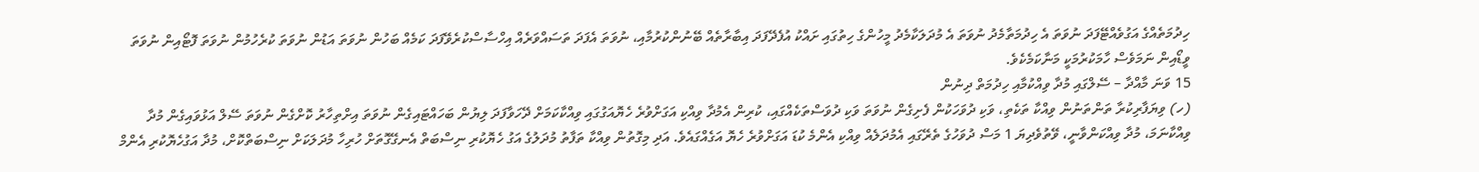ހިދުމަތެއްގެ އަގުވެއްޓޭފަދަ ނުވަތަ އެ ހިދުމަތާމެދު ނުވަތަ އެ މުދަލަކާމެދު މީހުންގެ ހިތުގައި ށައްކު އުފެދޭފަދަ އިބާރާތެއް ބޭނުންކުރުމާއި، ނުވަތަ އެފަދަ ތަސައްވަރެއް އިހްސާސްކުރެވޭފަދަ ކަމެއް ބަހުން ނުވަތަ އަޑުން ނުވަތަ ކުރެހުމުން ނުވަތަ ފޮޓޯއިން ނުވަތަ ވީޑޯއިން ނަމަވެސް ހާމަކުރުމަކީ މަނާކަމެކެވެ.
15 ވަނަ މާއްދާ – ސޭލްގައި މުދާ ވިއްކުމާއި ހިދުމަތް ދިނުން
(ހ) ވިޔަފާރިކުރާ ތަންތަނުން ވިއްކާ ތަކެތި، ވަކި ދުވަހަކުން ފެށިގެން ނުވަތަ ވަކި ދުވަސްތަކެއްގައި، ކުރިން އެމުދާ ވިއްކި އަގަށްވުރެ ހެޔޮއަގުގައި ވިއްކާކަމަށް ދޭހަވާފަދަ ލިޔުން ބަހައްޓައިގެން ނުވަތަ އިށްތިހާރު ކޮށްގެން ނުވަތަ ސޭލް އަޅުވައިގެން މުދާ ވިއްކާނަމަ، މުދާ ވިއްކަންވާނީ، ވޭތުވެދިޔަ 1 މަސް ދުވަހުގެ ތެރޭގައި އެމުދަލެއް ވިއްކި އެންމެ ކުޑަ އަގަށްވުރެ ހެޔޮ އަގެއްގައެވެ. އަދި މިގޮތުން ވިއްކާ ތަފާތު މުދަލުގެ އަގު ހެޔޮކުރި ނިސްބަތް އެނގޭގޮތަށް ހުރިހާ މުދަލަކަށް ނިސްބަތްކޮށް، މުދާ އަގުހެޔޮކުރި އެންމް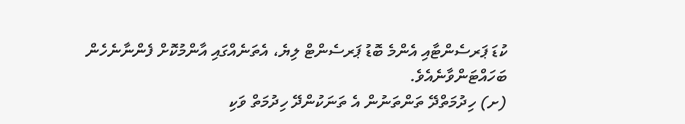ކުޑަ ޕަރސެންޓާއި އެންމެ ބޮޑު ޕަރސެންޓް ލިޔެ، އެތަނެއްގައި އާންމުކޮށް ފެންނާނެހެން ބަހައްޓަންވާނެއެވެ.
(ށ) ހިދުމަތްދޭ ތަންތަނުން އެ ތަނަކުންދޭ ހިދުމަތް ވަކި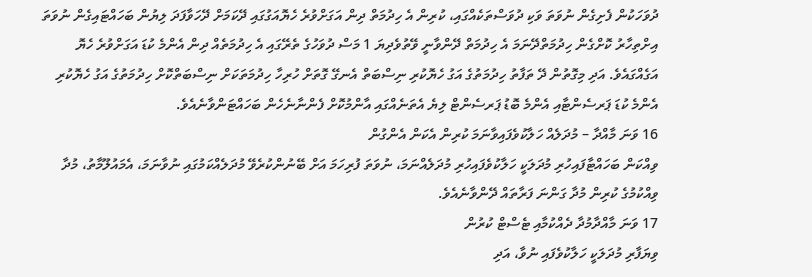ދުވަހަކުން ފެށިގެން ނުވަތަ ވަކި ދުވަސްތަކެއްގައި، ކުރިން އެ ހިދުމަތް ދިން އަގަށްވުރެ ހެޔޮއަގުގައި ދޭކަމަށް ދޭހަވާފަދަ ލިޔުން ބަހައްޓައިގެން ނުވަތަ އިށްތިހާރު ކޮށްގެން ހިދުމަތްދޭނަމަ އެ ހިދުމަތް ދޭންވާނީ ވޭތުވެދިޔަ 1 މަސް ދުވަހުގެ ތެރޭގައި އެ ހިދުމަތެއް ދިން އެންމެ ކުޑަ އަގަށްވުރެ ހެޔޮ އަގެއްގައެވެ. އަދި މިގޮތުން ދޭ ތަފާތު ހިދުމަތުގެ އަގު ހެޔޮކުރި ނިސްބަތް އެނގޭ ގޮތަށް ހުރިހާ ހިދުމަތަކަށް ނިސްބަތްކޮށް ހިދުމަތުގެ އަގު ހެޔޮކުރި އެންމެ ކުޑަ ޕަރސެންޓާއި އެންމެ ބޮޑު ޕަރސެންޓް ލިޔެ އެތަނެއްގައި އާންމުކޮށް ފެންނާނެހެން ބަހައްޓަންވާނެއެވެ.
16 ވަނަ މާއްދާ – މުދަލެއް ހަލާކުވެފައިވާނަމަ ކުރިން އެކަން އެންގުން
ވިއްކަން ބަހައްޓާފައިހުރި މުދަލަކީ ހަލާކުވެފައިހުރި މުދަލެއްނަމަ، ނުވަތަ ފުރިހަމަ އަށް ބޭނުންކުރެވޭ މުދަލެއްކަމުގައި ނުވާނަމަ، އެމައުލޫމާތު، މުދާ ވިއްކުމުގެ ކުރިން މުދާ ގަންނަ ފަރާތައް ދޭންވާނެއެވެ.
17 ވަނަ މާއްދާމުދާ ދެއްކުމާއި ޓެސްޓް ކުރުން
ވިޔަފާރި މުދަލަކީ ހަލާކުވެފައި ނުވާ، އަދި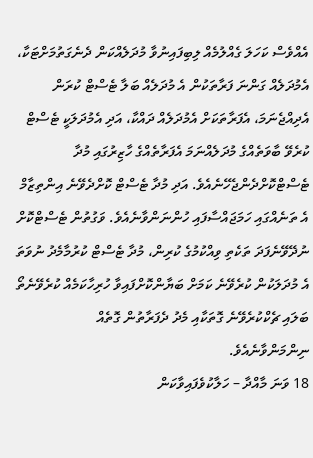އެއްވެސް ކަހަލަ ގެއްލުމެއް ލިބިފައިނުވާ މުދަލެއްކަން ދެނެގަތުމަށްޓަކާ، އެމުދަލެއް ގަންނަ ފަރާތަކުން އެ މުދަލެއް ބަލާ ޓެސްޓް ކުރަން އެދިއްޖެނަމަ، އެފަރާތަކަށް އެމުދަލެއް ދައްކާ، އަދި އެމުދަލަކީ ޓެސްޓް ކުރެވޭ ބާވަތެއްގެ މުދަލެއްނަމަ އެފަރާތެއްގެ ހާޒިރުގައި މުދާ ޓެސްޓްކޮށްދެންޖެހޭނެއެވެ. އަދި މުދާ ޓެސްޓް ކޮށްދެވޭނެ އިންތިޒާމް އެ ތަނެއްގައި ހަމަޖައްސާފައި ހުންނަންވާނެއެވެ. ވަގުތުން ޓެސްޓްކޮށް ނުދޭވޭނެފަދަ ތަކެތި ވިއްކުމުގެ ކުރިން، މުދާ ޓެސްޓް ކުރުމާމެދު ނުވަތަ އެ މުދަލަކުން ކުރެވޭނެ ކަމަށް ބަޔާންކޮށްފައިވާ ހުރިހާކަމެއް ކުރެވޭނެތޯ ބަލައި ޗެކްކުރެވޭނެ ގޮތަކާއި މެދު ދެފަރާތުން ގޮތެއް ނިންމަންވާނެއެވެ.
18 ވަނަ މާއްދާ – ހަލާކުވެފައިވާކަން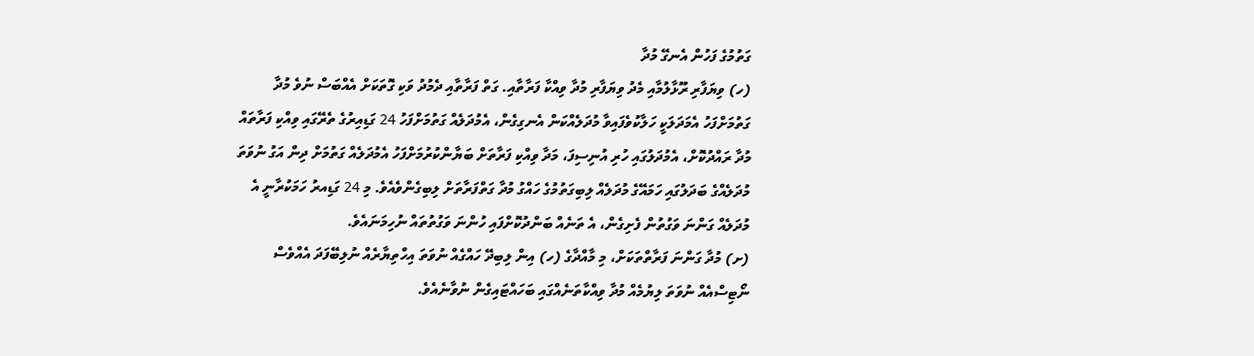ގަތުމުގެ ފަހުން އެނގޭ މުދާ
(ހ) ވިޔަފާރި ރޫޅާލުމާއި މެދު ވިޔަފާރި މުދާ ވިއްކާ ފަރާތާއި. ގަތް ފަރާތާއި ދެމުދު ވަކި ގޮތަކަށް އެއްބަސް ނުވެ މުދާ ގަތުމަށްފަހު އެމަދަލަކީ ހަލާކުވެފައިވާ މުދަލެއްކަން އެނގިގެން، އެމުދަލެއް ގަތުމަށްފަހު 24 ގަޑިއިރުގެ ތެރޭގައި ވިއްކި ފަރާތައް މުދާ ރައްދުކޮށް، އެމުދަލުގައި ހުރި އުނިސިފަ، މަދާ ވިއްކި ފަރާތަށް ބަޔާންކުރުމަށްފަހު އެމުދަލެއް ގަތުމަށް ދިން އަގު ނުވަތަ މުދަލެއްގެ ބަދަލުގައި ހަމައޭގެ މުދަލެއް ލިބިގަތުމުގެ ހައްގު މުދާ ގަތްފަރާތަށް ލިބިގެންވެއެވެ. މި 24 ގަޑިއރު ހަމަކުރާނީ އެ މުދަލެއް ގަންނަ ވަގުތުން ފެށިގެން، އެ ތަނެއް ބަންދުކޮށްފައި ހުންނަ ވަގުތުތައް ނުހިމަނައެވެ.
(ށ) މުދާ ގަންނަ ފަރާތްތަކަށް، މި މާއްދާގެ (ހ) އިން ލިބިދޭ ހައްގެއް ނުވަތަ އިހްތިޔާރެއް ނުލިބޭފަދަ އެއްވެސް ނޯޓިސްއެއް ނުވަތަ ލިޔުމެއް މުދާ ވިއްކާތަނެއްގައި ބަހައްޓައިގެން ނުވާނެއެވެ.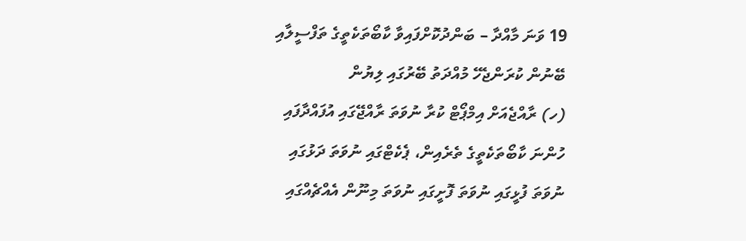19 ވަނަ މާއްދާ – ބަންދުކޮށްފައިވާ ކާބޯތަކެތީގެ ތަފްސީލާއި ބޭނުން ކުރަންޖެހޭ މުއްދަތު ބޭރުގައި ލިޔުން
(ހ) ރާއްޖެއަށް އިމްޕޯޓް ކުރާ ނުވަތަ ރާއްޖޭގައި އުފައްދާފައި ހުންނަ ކާބޯތަކެތީގެ ތެރެއިން، ޕެކެޓްގައި ނުވަތަ ދަޅުގައި ނުވަތަ ފުޅީގައި ނުވަތަ ފޮށީގައި ނުވަތަ މިނޫން އެއްޗެއްގައި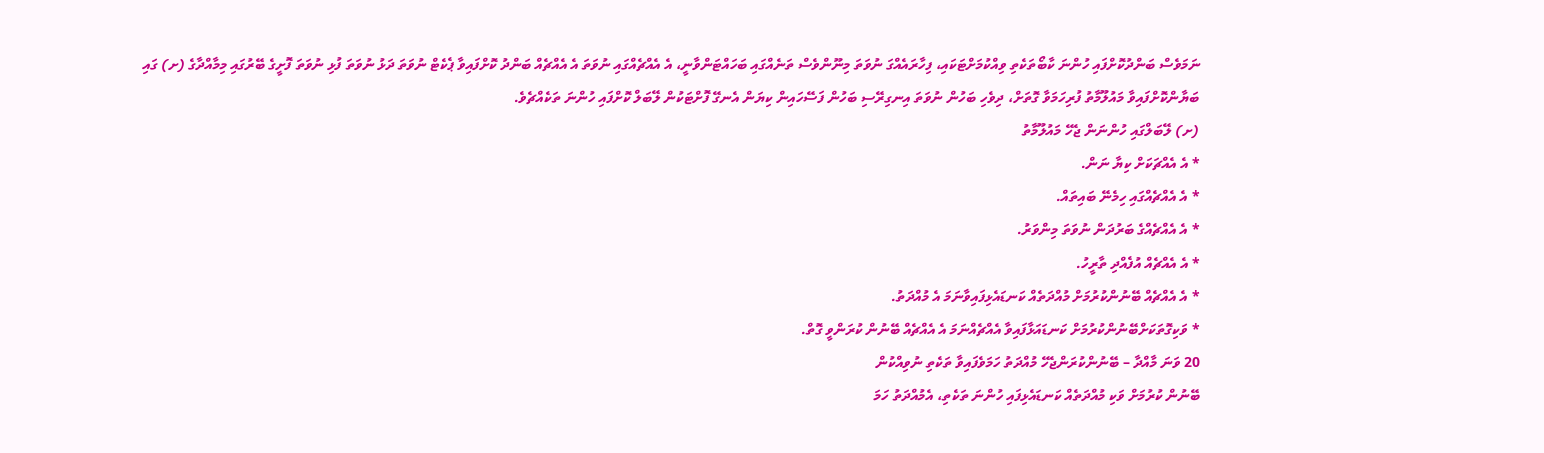ނަމަވެސް ބަންދުކޮށްފައި ހުންނަ ކާބޯތަކެތި ވިއްކުމަށްޓަކައި، ފިހާރައެއްގަ ނުވަތަ މިނޫންވެސް ތަނެއްގައި ބަހައްޓަންވާނީ، އެ އެއްޗެއްގައި ނުވަތަ އެ އެއްޗެއް ބަންދު ކޮށްފައިވާ ޕެކެޓް ނުވަތަ ދަޅު ނުވަތަ ފުޅި ނުވަތަ ފޮށީގެ ބޭރުގައި މިމާއްދާގެ (ށ) ގައި ބަޔާންކޮށްފައިވާ މައުލޫމާތު ފުރިހަމަވާ ގޮތަށް، ދިވެހި ބަހުން ނުވަތަ އިނގިރޭސި ބަހުން ފަސޭހައިން ކިޔަން އެނގޭ ފޮށްޓަކުން ލޭބަލް ކޮށްފައި ހުންނަ ތަކެއްޗެވެ.
(ށ) ލޭބަލްގައި ހުންނަން ޖެހޭ މައުލޫމާތު
* އެ އެއްޗަކަށް ކިޔާ ނަން.
* އެ އެއްޗެއްގައި ހިމެނޭ ބައިތައް.
* އެ އެއްޗެއްގެ ބަރުދަން ނުވަތަ މިންވަރު.
* އެ އެއްޗެއް އުފެއްދި ތާރީހު.
* އެ އެއްޗެއް ބޭނުންކުރުމަށް މުއްދަތެއް ކަނޑައެޅިފައިވާނަމަ އެ މުއްދަތު.
* ވަކިގޮތަކަށްބޭނުންކުރުމަށް ކަނޑައަޅާފައިވާ އެއްޗެއްނަމަ އެ އެއްޗެއް ބޭނުން ކުރަންވީ ގޮތް.
20 ވަނަ މާއްދާ – ބޭނުންކުރަންޖެހޭ މުއްދަތު ހަމަވެފައިވާ ތަކެތި ނުވިއްކުން
ބޭނުން ކުރުމަށް ވަކި މުއްދަތެއް ކަނޑައެޅިފައި ހުންނަ ތަކެތި، އެމުއްދަތު ހަމަ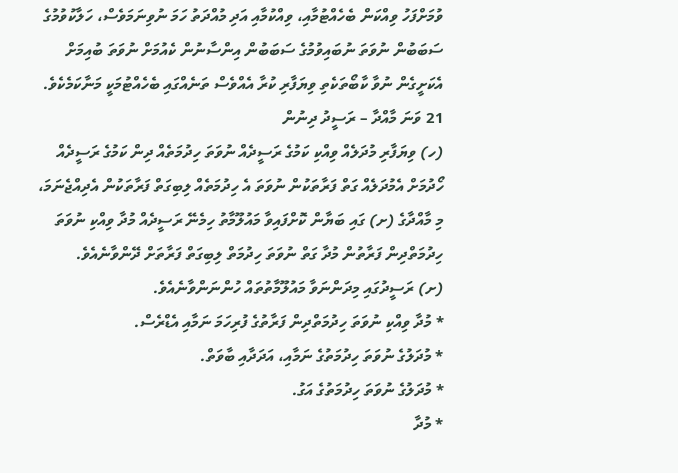ވުމަށްފަހު ވިއްކަން ބެހެއްޓުމާއި، ވިއްކުމާއި އަދި މުއްދަތު ހަމަ ނުވިނަމަވެސް، ހަލާކުވުމުގެ ސަބަބުން ނުވަތަ ނުބައިވުމުގެ ސަބަބުން އިންސާނުން ކެއުމަށް ނުވަތަ ބުއިމަށް އެކަށީގެން ނުވާ ކާބޯތަކެތި ވިޔަފާރި ކުރާ އެއްވެސް ތަނެއްގައި ބެހެއްޓުމަކީ މަނާކަމެކެވެ.
21 ވަނަ މާއްދާ – ރަސީދު ދިނުން
(ހ) ވިޔަފާރި މުދަލެއް ވިއްކި ކަމުގެ ރަސީދެއް ނުވަތަ ހިދުމަތެއް ދިން ކަމުގެ ރަސީދެއް ހޯދުމަށް އެމުދަލެއް ގަތް ފަރާތަކުން ނުވަތަ އެ ހިދުމަތެއް ލިބިގަތް ފަރާތަކުން އެދިއްޖެނަމަ، މި މާއްދާގެ (ށ) ގައި ބަޔާން ކޮށްފައިވާ މައުލޫމާތު ހިމެނޭ ރަސީދެއް މުދާ ވިއްކި ނުވަތަ ހިދުމަތްދިން ފަރާތުން މުދާ ގަތް ނުވަތަ ހިދުމަތް ލިބިގަތް ފަރާތަށް ދޭންވާނެއެވެ.
(ށ) ރަސީދުގައި މިދަންނަވާ މައުލޫމާތުތައް ހުންނަންވާނެއެވެ.
* މުދާ ވިއްކި ނުވަތަ ހިދުމަތްދިން ފަރާތުގެ ފުރިހަމަ ނަމާއި އެޑްރެސް.
* މުދަލުގެ ނުވަތަ ހިދުމަތުގެ ނަމާއި، އަދަދާއި ބާވަތް.
* މުދަލުގެ ނުވަތަ ހިދުމަތުގެ އަގު.
* މުދާ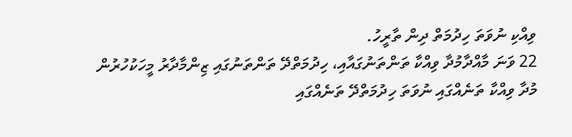ވިއްކި ނުވަތަ ހިދުމަތް ދިން ތާރީހު.
22 ވަނަ މާއްދާމުދާ ވިއްކާ ތަންތަނުގައާއި، ހިދުމަތްދޭ ތަންތަނުގައި ޒިންމާދާރު މީހަކުހުރުން
މުދާ ވިއްކާ ތަނެއްގައި ނުވަތަ ހިދުމަތްދޭ ތަނެއްގައި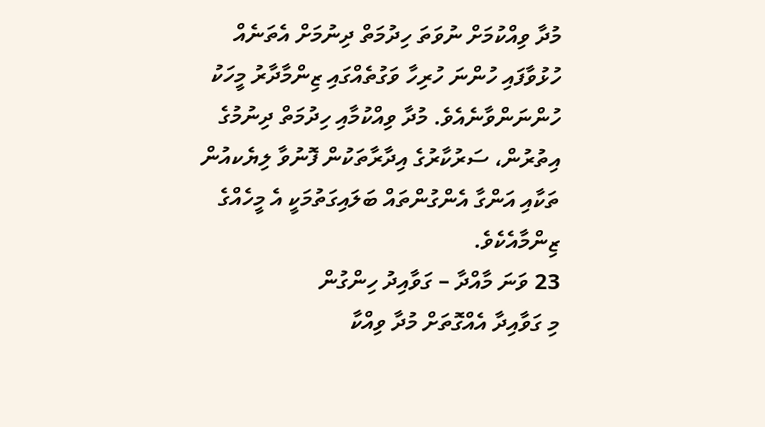މުދާ ވިއްކުމަށް ނުވަތަ ހިދުމަތް ދިނުމަށް އެތަނެއް ހުޅުވާފައި ހުންނަ ހުރިހާ ވަގުތެއްގައި ޒިންމާދާރު މީހަކު ހުންނަންވާނެއެވެ. މުދާ ވިއްކުމާއި ހިދުމަތް ދިނުމުގެ އިތުރުން، ސަރުކާރުގެ އިދާރާތަކުން ފޮނުވާ ލިޔެކއުން ތަކާއި އަންގާ އެންގުންތައް ބަލައިގަތުމަކީ އެ މީހެއްގެ ޒިންމާއެކެވެ.
23 ވަނަ މާއްދާ – ގަވާއިދު ހިންގުން
މި ގަވާއިދާ އެއްގޮތަށް މުދާ ވިއްކާ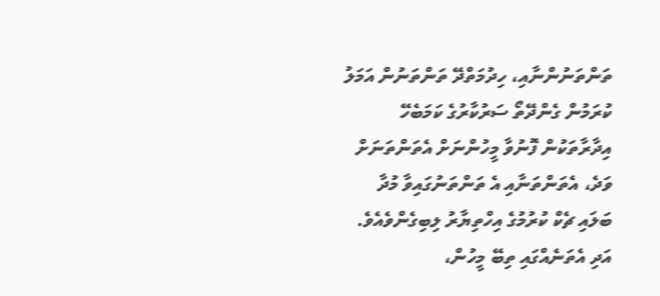ތަންތަނުންނާއި، ހިދުމަތްދޭ ތަންތަނުން އަމަލު ކުރަމުން ގެންދޭތޯ ސަރުކާރުގެ ކަމަބެހޭ އިދާރާތަކުން ފޮނުވާ މީހުންނަށް އެތަންތަނަށް ވަދެ، އެތަންތަނާއި އެ ތަންތަނުގައިވާ މުދާ ބަލައި ޗެކް ކުރުމުގެ އިހްތިޔާރު ލިބިގެންވެއެވެ. އަދި އެތަނެއްގައި ތިބޭ މީހުން،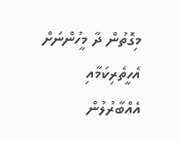މިގޮތުން ދާ މީހުންނަށް އެހީތެރިކަމާއި އެއްބާރުލުން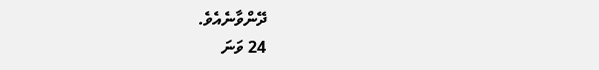ދޭންވާނެއެވެ.
24 ވަނަ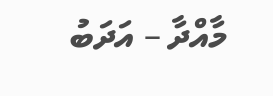މާއްދާ – އަދަބު